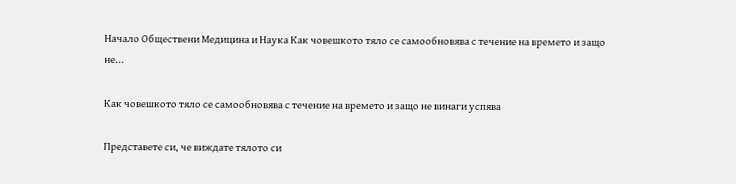Начало Обществени Медицина и Наука Как човешкото тяло се самообновява с течение на времето и защо не...

Как човешкото тяло се самообновява с течение на времето и защо не винаги успява

Представете си, че виждате тялото си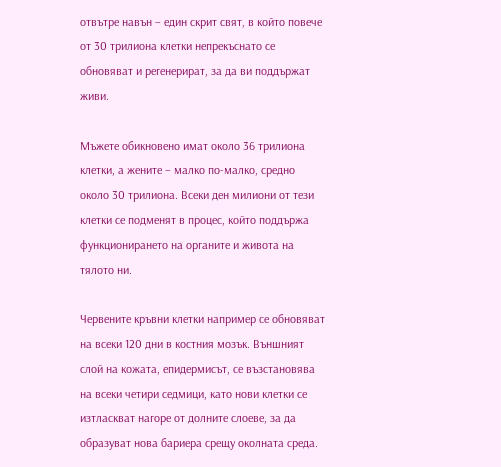отвътре навън – един скрит свят, в който повече от 30 трилиона клетки непрекъснато се обновяват и регенерират, за да ви поддържат живи.

Мъжете обикновено имат около 36 трилиона клетки, а жените – малко по-малко, средно около 30 трилиона. Всеки ден милиони от тези клетки се подменят в процес, който поддържа функционирането на органите и живота на тялото ни.

Червените кръвни клетки например се обновяват на всеки 120 дни в костния мозък. Външният слой на кожата, епидермисът, се възстановява на всеки четири седмици, като нови клетки се изтласкват нагоре от долните слоеве, за да образуват нова бариера срещу околната среда.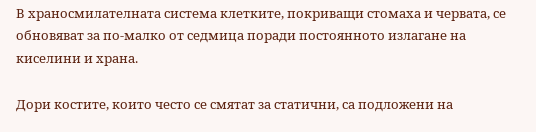В храносмилателната система клетките, покриващи стомаха и червата, се обновяват за по-малко от седмица поради постоянното излагане на киселини и храна.

Дори костите, които често се смятат за статични, са подложени на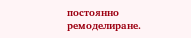постоянно ремоделиране.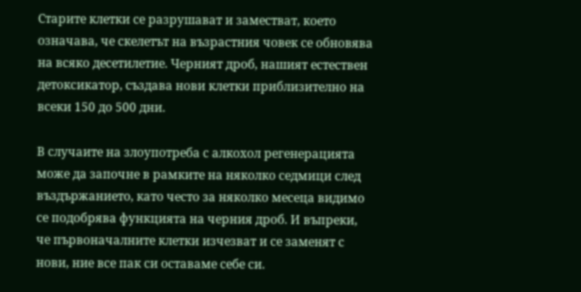Старите клетки се разрушават и заместват, което означава, че скелетът на възрастния човек се обновява на всяко десетилетие. Черният дроб, нашият естествен детоксикатор, създава нови клетки приблизително на всеки 150 до 500 дни.

В случаите на злоупотреба с алкохол регенерацията може да започне в рамките на няколко седмици след въздържанието, като често за няколко месеца видимо се подобрява функцията на черния дроб. И въпреки, че първоначалните клетки изчезват и се заменят с нови, ние все пак си оставаме себе си.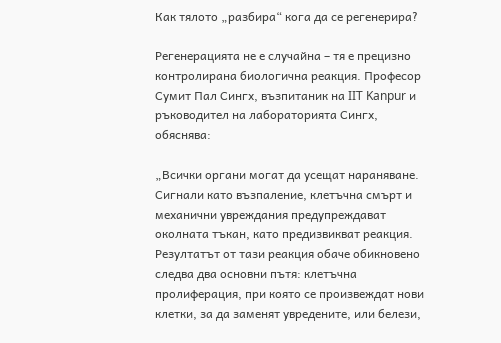Как тялото „разбира“ кога да се регенерира?

Регенерацията не е случайна – тя е прецизно контролирана биологична реакция. Професор Сумит Пал Сингх, възпитаник на IIT Kanpur и ръководител на лабораторията Сингх, обяснява:

„Всички органи могат да усещат нараняване. Сигнали като възпаление, клетъчна смърт и механични увреждания предупреждават околната тъкан, като предизвикват реакция. Резултатът от тази реакция обаче обикновено следва два основни пътя: клетъчна пролиферация, при която се произвеждат нови клетки, за да заменят увредените, или белези,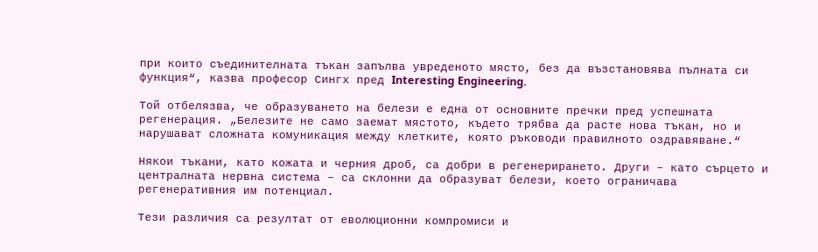при които съединителната тъкан запълва увреденото място, без да възстановява пълната си функция“, казва професор Сингх пред Interesting Engineering.

Той отбелязва, че образуването на белези е една от основните пречки пред успешната регенерация. „Белезите не само заемат мястото, където трябва да расте нова тъкан, но и нарушават сложната комуникация между клетките, която ръководи правилното оздравяване.“

Някои тъкани, като кожата и черния дроб, са добри в регенерирането. Други – като сърцето и централната нервна система – са склонни да образуват белези, което ограничава регенеративния им потенциал.

Тези различия са резултат от еволюционни компромиси и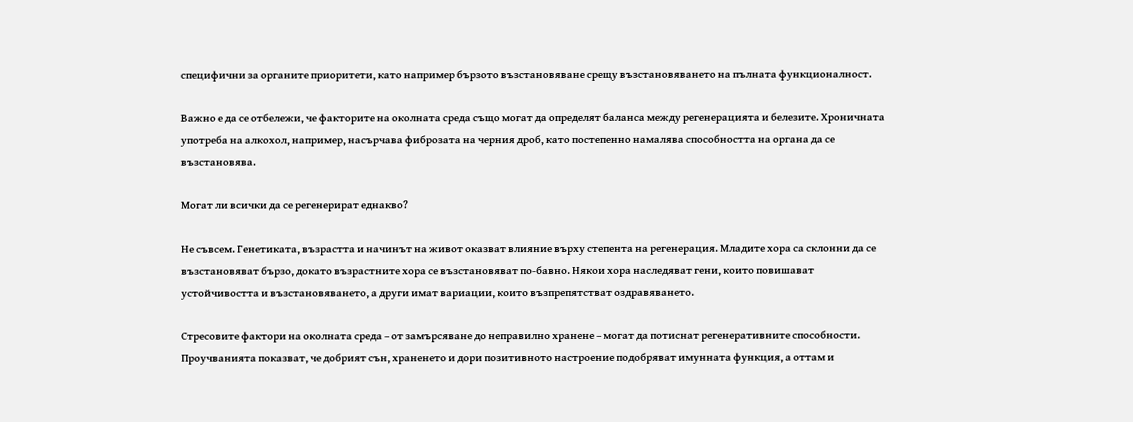специфични за органите приоритети, като например бързото възстановяване срещу възстановяването на пълната функционалност.

Важно е да се отбележи, че факторите на околната среда също могат да определят баланса между регенерацията и белезите. Хроничната употреба на алкохол, например, насърчава фиброзата на черния дроб, като постепенно намалява способността на органа да се възстановява.

Могат ли всички да се регенерират еднакво?

Не съвсем. Генетиката, възрастта и начинът на живот оказват влияние върху степента на регенерация. Младите хора са склонни да се възстановяват бързо, докато възрастните хора се възстановяват по-бавно. Някои хора наследяват гени, които повишават устойчивостта и възстановяването, а други имат вариации, които възпрепятстват оздравяването.

Стресовите фактори на околната среда – от замърсяване до неправилно хранене – могат да потиснат регенеративните способности. Проучванията показват, че добрият сън, храненето и дори позитивното настроение подобряват имунната функция, а оттам и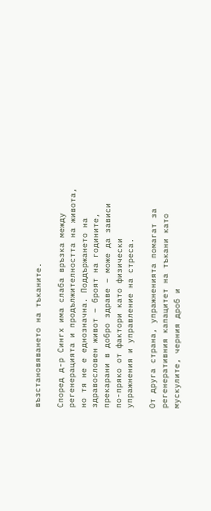възстановяването на тъканите.

Според д-р Сингх има слаба връзка между регенерацията и продължителността на живота, но тя не е еднозначна. Поддържането на здравословен живот – броят на годините, прекарани в добро здраве – може да зависи по-пряко от фактори като физически упражнения и управление на стреса.

От друга страна, упражненията помагат за регенеративния капацитет на тъкани като мускулите, черния дроб и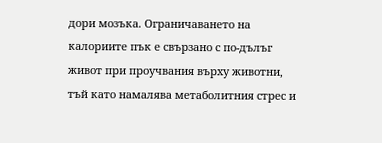дори мозъка. Ограничаването на калориите пък е свързано с по-дълъг живот при проучвания върху животни, тъй като намалява метаболитния стрес и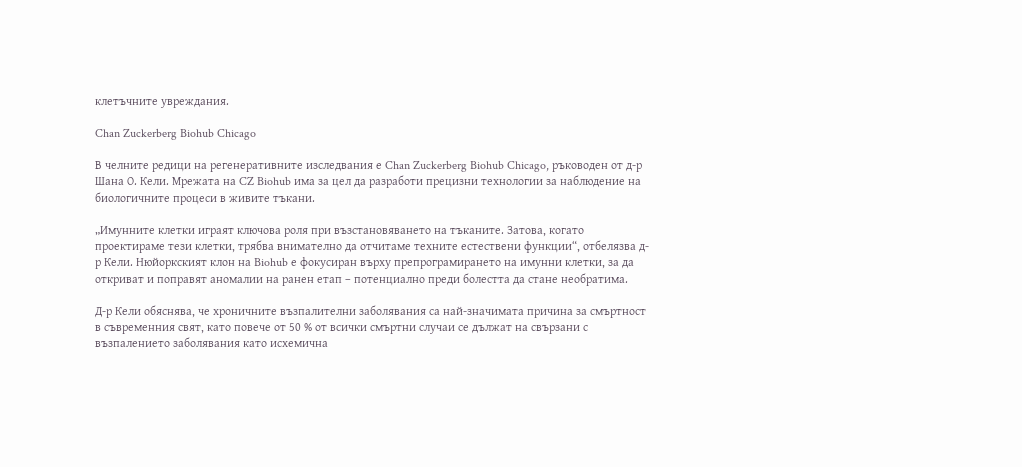клетъчните увреждания.

Chan Zuckerberg Biohub Chicago

В челните редици на регенеративните изследвания е Chan Zuckerberg Biohub Chicago, ръководен от д-р Шана О. Кели. Мрежата на CZ Biohub има за цел да разработи прецизни технологии за наблюдение на биологичните процеси в живите тъкани.

„Имунните клетки играят ключова роля при възстановяването на тъканите. Затова, когато проектираме тези клетки, трябва внимателно да отчитаме техните естествени функции“, отбелязва д-р Кели. Нюйоркският клон на Biohub е фокусиран върху препрограмирането на имунни клетки, за да откриват и поправят аномалии на ранен етап – потенциално преди болестта да стане необратима.

Д-р Кели обяснява, че хроничните възпалителни заболявания са най-значимата причина за смъртност в съвременния свят, като повече от 50 % от всички смъртни случаи се дължат на свързани с възпалението заболявания като исхемична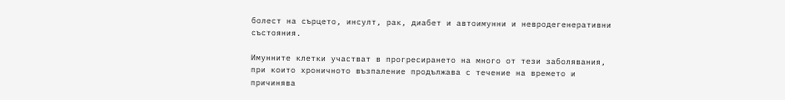болест на сърцето, инсулт, рак, диабет и автоимунни и невродегенеративни състояния.

Имунните клетки участват в прогресирането на много от тези заболявания, при които хроничното възпаление продължава с течение на времето и причинява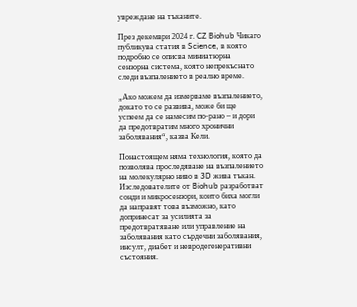увреждане на тъканите.

През декември 2024 г. CZ Biohub Чикаго публикува статия в Science, в която подробно се описва миниатюрна сензорна система, която непрекъснато следи възпалението в реално време.

„Ако можем да измерваме възпалението, докато то се развива, може би ще успеем да се намесим по-рано – и дори да предотвратим много хронични заболявания“, казва Кели.

Понастоящем няма технология, която да позволява проследяване на възпалението на молекулярно ниво в 3D жива тъкан. Изследователите от Biohub разработват сонди и микросензори, които биха могли да направят това възможно, като допринесат за усилията за предотвратяване или управление на заболявания като сърдечни заболявания, инсулт, диабет и невродегенеративни състояния.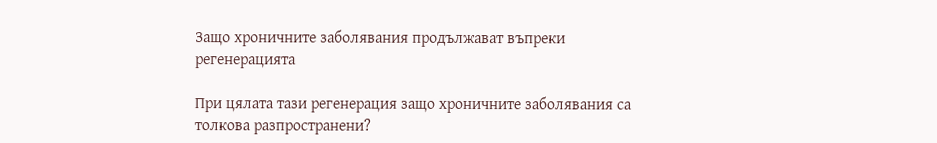Защо хроничните заболявания продължават въпреки регенерацията

При цялата тази регенерация защо хроничните заболявания са толкова разпространени?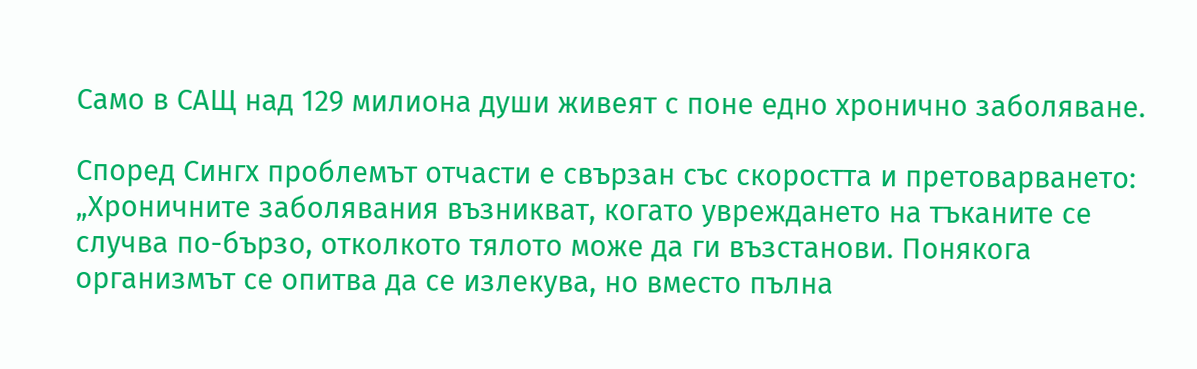Само в САЩ над 129 милиона души живеят с поне едно хронично заболяване.

Според Сингх проблемът отчасти е свързан със скоростта и претоварването: „Хроничните заболявания възникват, когато увреждането на тъканите се случва по-бързо, отколкото тялото може да ги възстанови. Понякога организмът се опитва да се излекува, но вместо пълна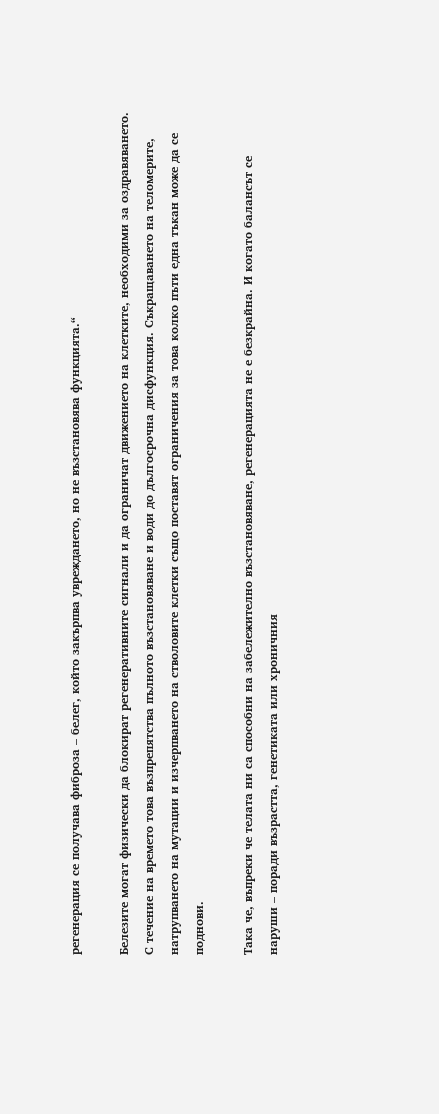регенерация се получава фиброза – белег, който закърпва увреждането, но не възстановява функцията.“

Белезите могат физически да блокират регенеративните сигнали и да ограничат движението на клетките, необходими за оздравяването. С течение на времето това възпрепятства пълното възстановяване и води до дългосрочна дисфункция. Съкращаването на теломерите, натрупването на мутации и изчерпването на стволовите клетки също поставят ограничения за това колко пъти една тъкан може да се поднови.

Така че, въпреки че телата ни са способни на забележително възстановяване, регенерацията не е безкрайна. И когато балансът се наруши – поради възрастта, генетиката или хроничния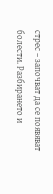стрес – започват да се появяват болести. Разбирането и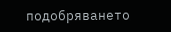подобряването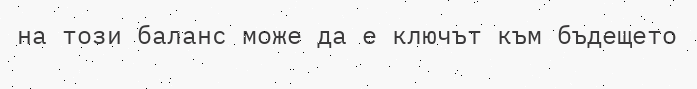на този баланс може да е ключът към бъдещето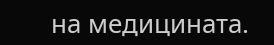на медицината.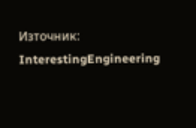Източник: InterestingEngineering